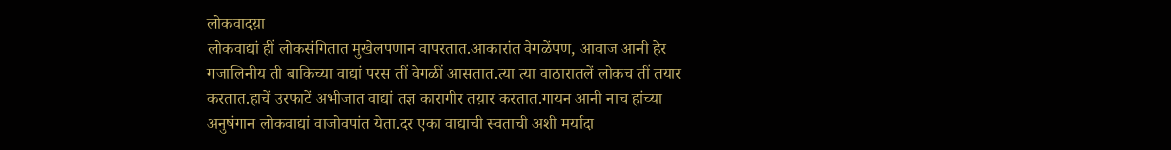लोकवादय़ा
लोकवाद्यां हीं लोकसंगितात मुखेलपणान वापरतात.आकारांत वेगळेंपण, आवाज आनी हेर गजालिनीय ती बाकिच्या वाद्यां परस तीं वेगळीं आसतात.त्या त्या वाठारातलें लोकच तीं तयार करतात.हाचें उरफाटें अभीजात वाद्यां तज्ञ कारागीर तय़ार करतात.गायन आनी नाच हांच्या अनुषंगान लोकवाद्यां वाजोवपांत येता.दर एका वाद्याची स्वताची अशी मर्यादा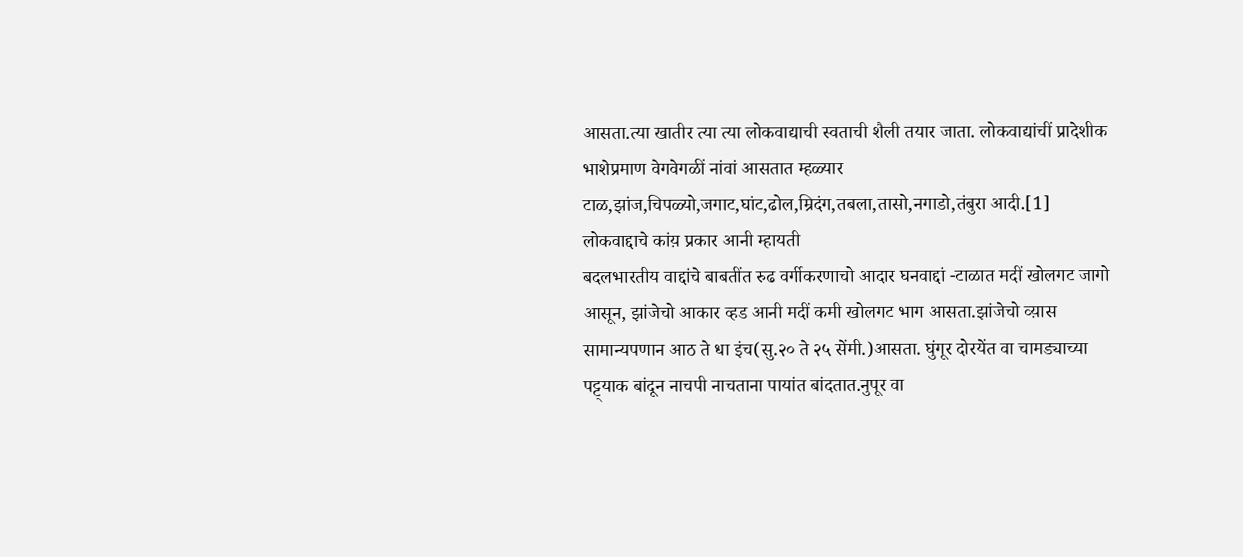आसता.त्या खातीर त्या त्या लोकवाद्याची स्वताची शैली तयार जाता. लोकवाद्यांचीं प्रादेशीक भाशेप्रमाण वेगवेगळीं नांवां आसतात म्हळ्यार टाळ,झांज,चिपळ्यो,जगाट,घांट,ढोल,म्रिदंग,तबला,तासो,नगाडो,तंबुरा आदी.[1]
लोकवाद्दाचे कांय़ प्रकार आनी म्हायती
बदलभारतीय वाद्दांचे बाबतींत रुढ वर्गीकरणाचो आदार घनवाद्दां -टाळात मदीं खोलगट जागो आसून, झांजेचो आकार व्हड आनी मदीं कमी खोलगट भाग आसता.झांजेचो व्य़ास सामान्यपणान आठ ते धा इंच(सु.२० ते २५ सेंमी.)आसता. घुंगूर दोरयेंत वा चामड्याच्या पट्ट्याक बांदून नाचपी नाचताना पायांत बांदतात.नुपूर वा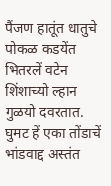पैंजण हातूंत धातुचे पोकळ कडयेंत भितरलें वटेन शिंशाच्यो ल्हान गुळयो दवरतात.
घुमट हें एका तोंडाचें भांडवाद्द अस्तंत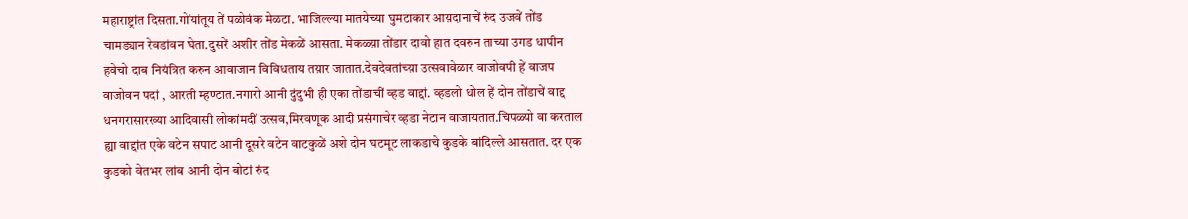महाराष्ट्रांत दिसता.गोंयांतूय तें पळोवंक मेळटा. भाजिल्ल्या मातयेच्या घुमटाकार आय़दानाचें रुंद उजवें तोंड चामड्यान रेवडांवन घेता.दुसरें अशीर तोंड मेकळें आसता. मेकळ्य़ा तोंडार दावो हात दवरुन ताच्या उगड धापीन हवेचो दाब नियंत्रित करुन आवाजान विविधताय तय़ार जातात.देवदेवतांच्य़ा उत्सवावेळार वाजोवपी हें वाजप वाजोवन पदां , आरती म्हण्टात.नगारो आनी दुंदुभी ही एका तोंडाचीं व्हड वाद्दां. व्हडलो धोल हें दोन तोंडाचें वाद्द धनगरासारख्या आदिवासी लोकांमदीं उत्सव,मिरवणूक आदी प्रसंगाचेर व्हडा नेटान वाजायतात.चिपळ्यो वा करताल ह्या वाद्दांत एके वटेन सपाट आनी दूसरे वटेन वाटकुळें अशे दोन घटमूट लाकडाचे कुडके बांदिल्ले आसतात. दर एक कुडको वेतभर लांब आनी दोन बोटां रुंद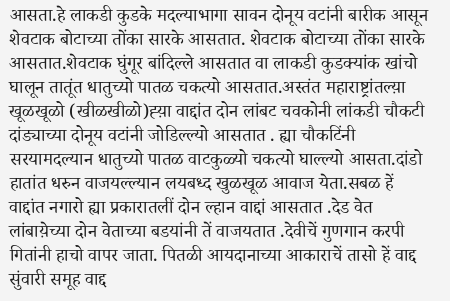आसता.हे लाकडी कुडके मदल्याभागा सावन दोनूय वटांनी बारीक आसून शेवटाक बोटाच्या तोंका सारके आसतात. शेवटाक बोटाच्या तोंका सारके आसतात.शेवटाक घुंगूर बांदिल्ले आसतात वा लाकडी कुडक्यांक खांचो घालून तातूंत धातुच्यो पातळ चकत्यो आसतात.अस्तंत महाराष्ट्रांतल्य़ा खूळखूळो (खीळखीळो)ह्य़ा वाद्दांत दोन लांबट चवकोनी लांकडी चौकटी दांड्याच्या दोनूय वटांनी जोडिल्ल्यो आसतात . ह्या चौकटिंनी सरयामदल्यान धातुच्यो पातळ वाटकुळ्यो चकत्यो घाल्ल्यो आसता.दांडो हातांत धरुन वाजयल्ल्यान लयबध्द खुळखूळ आवाज येता.सबळ हें वाद्दांत नगारो ह्या प्रकारातलीं दोन ल्हान वाद्दां आसतात .देड वेत लांबाय़ेच्या दोन वेताच्या बडयांनी तें वाजयतात .देवीचें गुणगान करपी गितांनी हाचो वापर जाता. पितळी आयदानाच्या आकाराचें तासो हें वाद्द सुंवारी समूह वाद्द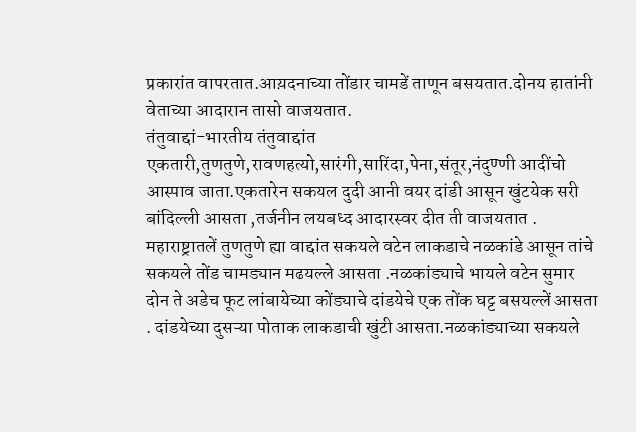प्रकारांत वापरतात.आय़दनाच्या तोंडार चामडें ताणून बसयतात.दोनय हातांनी वेताच्या आदारान तासो वाजयतात.
तंतुवाद्दां-भारतीय तंतुवाद्दांत एकतारी,तुणतुणे,रावणहत्यो,सारंगी,सारिंदा,पेना,संतूर,नंदुण्णी आदींचो आस्पाव जाता.एकतारेन सकयल दुदी आनी वयर दांडी आसून खुंटयेक सरी बांदिल्ली आसता ,तर्जनीन लयबध्द आदारस्वर दीत ती वाजयतात . महाराष्ट्रातलें तुणतुणे ह्या वाद्दांत सकयले वटेन लाकडाचे नळकांडे आसून तांचे सकयले तोंड चामड्यान मढयल्ले आसता .नळकांड्याचे भायले वटेन सुमार दोन ते अडेच फूट लांबायेच्या कोंड्याचे दांडयेचे एक तोंक घट्ट बसयल्लें आसता . दांडयेच्या दुसऱ्या पोताक लाकडाची खुंटी आसता.नळकांड्याच्या सकयले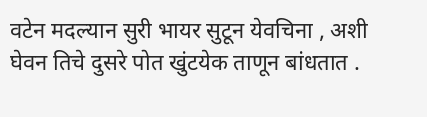वटेन मदल्यान सुरी भायर सुटून येवचिना , अशी घेवन तिचे दुसरे पोत खुंटयेक ताणून बांधतात .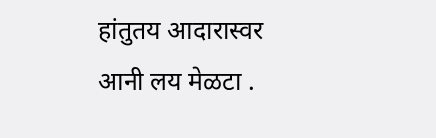हांतुतय आदारास्वर आनी लय मेळटा .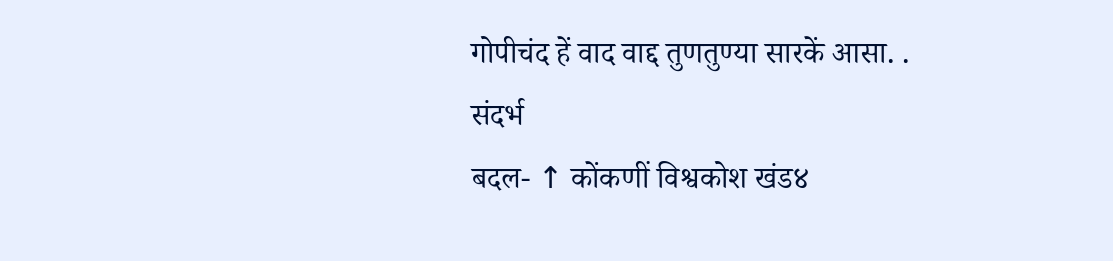गोपीचंद हें वाद वाद्द तुणतुण्या सारकें आसा. .
संदर्भ
बदल- ↑ कोंकणीं विश्वकोश खंड४